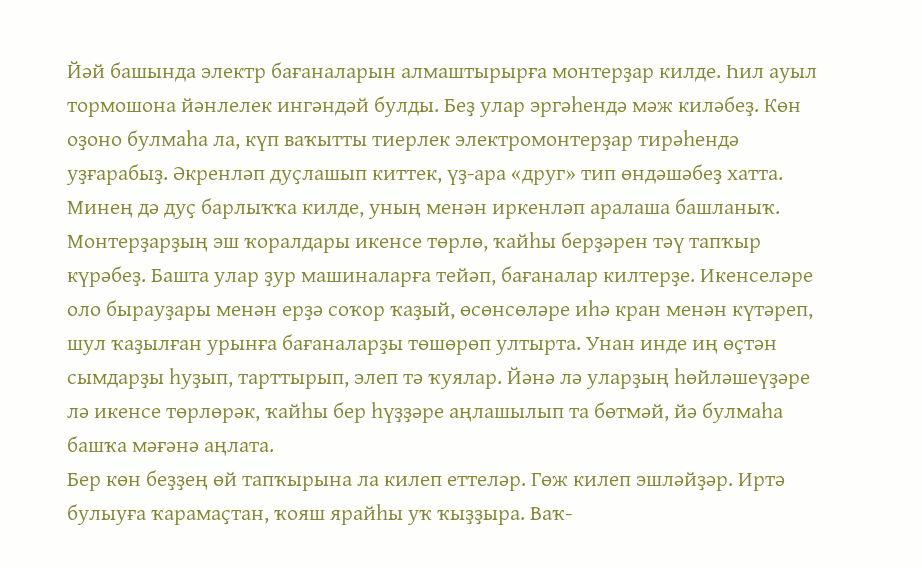Йәй башында электр бағаналарын алмаштырырға монтерҙар килде. Һил ауыл тормошона йәнлелек ингәндәй булды. Беҙ улар эргәһендә мәж киләбеҙ. Көн оҙоно булмаһа ла, күп ваҡытты тиерлек электромонтерҙар тирәһендә уҙғарабыҙ. Әкренләп дуҫлашып киттек, үҙ-ара «друг» тип өндәшәбеҙ хатта. Минең дә дуҫ барлыҡҡа килде, уның менән иркенләп аралаша башланыҡ.
Монтерҙарҙың эш ҡоралдары икенсе төрлө, ҡайһы берҙәрен тәү тапҡыр күрәбеҙ. Башта улар ҙур машиналарға тейәп, бағаналар килтерҙе. Икенселәре оло бырауҙары менән ерҙә соҡор ҡаҙый, өсөнсөләре иһә кран менән күтәреп, шул ҡаҙылған урынға бағаналарҙы төшөрөп ултырта. Унан инде иң өҫтән сымдарҙы һуҙып, тарттырып, элеп тә ҡуялар. Йәнә лә уларҙың һөйләшеүҙәре лә икенсе төрлөрәк, ҡайһы бер һүҙҙәре аңлашылып та бөтмәй, йә булмаһа башҡа мәғәнә аңлата.
Бер көн беҙҙең өй тапҡырына ла килеп еттеләр. Гөж килеп эшләйҙәр. Иртә булыуға ҡарамаҫтан, ҡояш ярайһы уҡ ҡыҙҙыра. Ваҡ-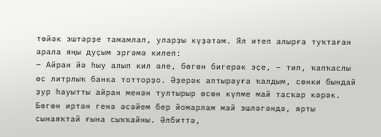төйәк эштәрҙе тамамлап, уларҙы күҙәтәм. Ял итеп алырға туҡтаған арала яңы дуҫым эргәмә килеп:
– Айран йә һыу алып кил әле, бөгөн бигерәк эҫе, – тип, ҡапҡаслы өс литрлыҡ банка тотторҙо. Әҙерәк аптырауға ҡалдым, сөнки бындай ҙур һауытты айран менән тултырыр өсөн күпме май тасҡар кәрәк. Бөгөн иртән генә әсәйем бер йомарлам май эшләгәндә, ярты сынаяҡтай ғына сыҡҡайны. Әлбиттә,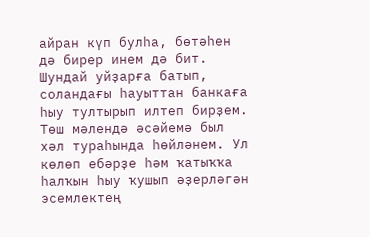айран күп булһа, бөтәһен дә бирер инем дә бит.
Шундай уйҙарға батып, соландағы һауыттан банкаға һыу тултырып илтеп бирҙем.
Төш мәлендә әсәйемә был хәл тураһында һөйләнем. Ул көлөп ебәрҙе һәм ҡатыҡҡа һалҡын һыу ҡушып әҙерләгән эсемлектең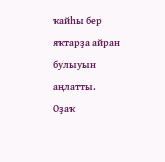ҡайһы бер яҡтарҙа айран булыуын аңлатты.
Оҙаҡ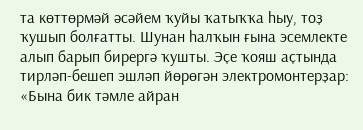та көттөрмәй әсәйем ҡуйы ҡатыҡҡа һыу, тоҙ ҡушып болғатты. Шунан һалҡын ғына эсемлекте алып барып бирергә ҡушты. Эҫе ҡояш аҫтында тирләп-бешеп эшләп йөрөгән электромонтерҙар: «Бына бик тәмле айран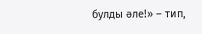булды әле!» – тип,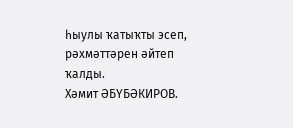һыулы ҡатыҡты эсеп, рәхмәттәрен әйтеп ҡалды.
Хәмит ӘБҮБӘКИРОВ.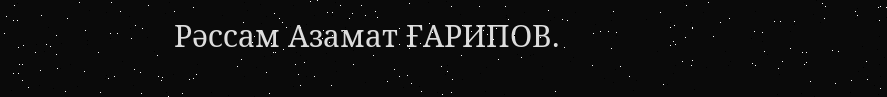Рәссам Азамат ҒАРИПОВ.